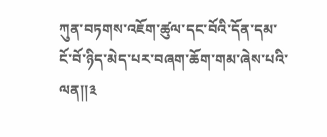ཀུན་བཏགས་འཇོག་ཚུལ་དང་བོའི་དོན་དམ་ངོ་བོ་ཉིད་མེད་པར་བཞག་ཆོག་གམ་ཞེས་པའི་ལན།།༣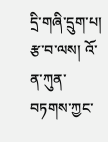དྲི་གཞི་དྲུག་པ། རྩ་བ་ལས། འོ་ན་ཀུན་བཏགས་ཀྱང་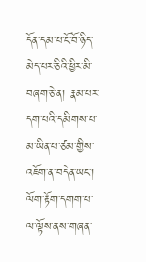དོན་དམ་པ་ངོ་བོ་ཉིད་མེད་པར་ཅིའི་ཕྱིར་མི་བཞག་ཅེ་ན། རྣམ་པར་དག་པའི་དམིགས་པ་མ་ཡིན་པ་ཙམ་གྱིས་འཇོག་ན་བདེན་ཡང་། ལོག་རྟོག་དགག་པ་ལ་ལྟོས་ནས་གཞན་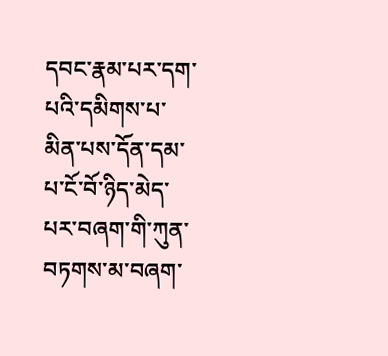དབང་རྣམ་པར་དག་པའི་དམིགས་པ་མིན་པས་དོན་དམ་པ་ངོ་བོ་ཉིད་མེད་པར་བཞག་གི་ཀུན་བཏགས་མ་བཞག་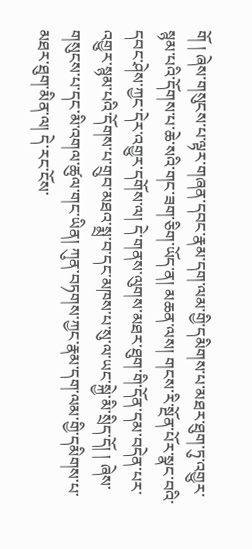གོ ། ཞེས་གསུངས་པ་ལྟར་གཞན་དབང་རྣམ་དག་ལམ་གྱི་དམིགས་པ་མཐར་ཐུག་ཏུ་འགྱུར་སྙམ་པའི་དོགས་པ་ཆེ་སའི་གང་ཟག་ཅིག་ཡོད་ན། མཆན་ལས། གངས་རི་སྔོན་པོར་སྣང་བའི་དབང་ཤེས་ཀྱང་དེར་འགྱུར་དགོས་ལ། དེ་གནས་ལུགས་མཐར་ཐུག་གི་དོན་དམ་བདེན་པར་འགྱུར་སྙམ་པའི་དོགས་པ་གྲུབ་མཐའ་སྨྲ་བ་དང་མཁས་པ་སུ་ལ་ཡང་སྐྱེ་མི་སྲིད་དོ། ། ཞེས་གསུངས་པ་དང་མི་འགལ་ཚུལ་གང་ཡིན། ཀུན་བཏགས་ཀྱང་རྣམ་དག་ལམ་གྱི་དམིགས་པ་མཐར་ཐུག་མིན་ལ། དེ་རང་ངོས་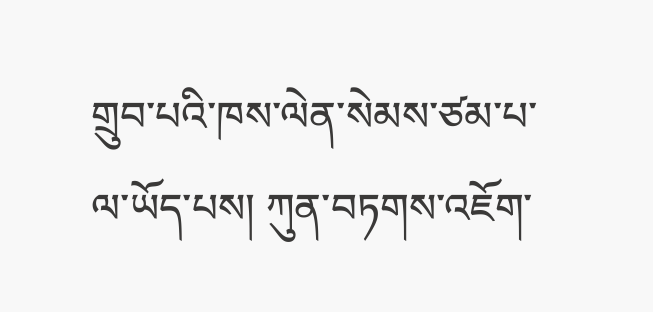གྲུབ་པའི་ཁས་ལེན་སེམས་ཙམ་པ་ལ་ཡོད་པས། ཀུན་བཏགས་འཇོག་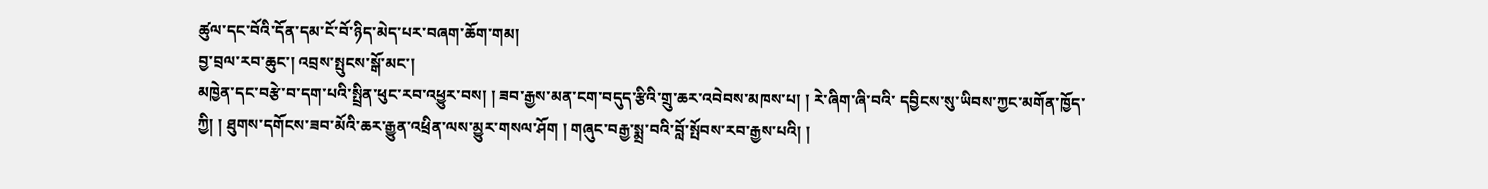ཚུལ་དང་བོའི་དོན་དམ་ངོ་བོ་ཉིད་མེད་པར་བཞག་ཆོག་གམ།
བྱ་བྲལ་རབ་ཆུང་། འབྲས་སྤུངས་སྒོ་མང་།
མཁྱེན་དང་བརྩེ་བ་དག་པའི་སྤྲིན་ཕུང་རབ་འཕྱུར་བས། ། ཟབ་རྒྱས་མན་ངག་བདུད་རྩིའི་གྲུ་ཆར་འབེབས་མཁས་པ། ། རེ་ཞིག་ཞི་བའི་ དབྱིངས་སུ་ཡིབས་ཀྱང་མགོན་ཁྱོད་ཀྱི། ། ཐུགས་དགོངས་ཟབ་མོའི་ཆར་རྒྱུན་འཕྲིན་ལས་མྱུར་གསལ་ཤོག ། གཞུང་བརྒྱ་སྨྲ་བའི་བློ་སྤོབས་རབ་རྒྱས་པའི། །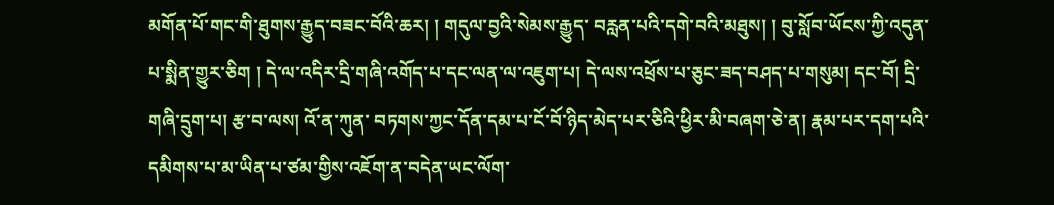མགོན་པོ་གང་གི་ཐུགས་རྒྱུད་བཟང་བོའི་ཆར། ། གདུལ་བྱའི་སེམས་རྒྱུད་ བརླན་པའི་དགེ་བའི་མཐུས། ། བུ་སློབ་ཡོངས་ཀྱི་འདུན་པ་སྨིན་གྱུར་ཅིག ། དེ་ལ་འདིར་དྲི་གཞི་འགོད་པ་དང་ལན་ལ་འཇུག་པ། དེ་ལས་འཕྲོས་པ་ཅུང་ཟད་བཤད་པ་གསུམ། དང་བོ། དྲི་གཞི་དྲུག་པ། རྩ་བ་ལས། འོ་ན་ཀུན་ བཏགས་ཀྱང་དོན་དམ་པ་ངོ་བོ་ཉིད་མེད་པར་ཅིའི་ཕྱིར་མི་བཞག་ཅེ་ན། རྣམ་པར་དག་པའི་དམིགས་པ་མ་ཡིན་པ་ཙམ་གྱིས་འཇོག་ན་བདེན་ཡང་ལོག་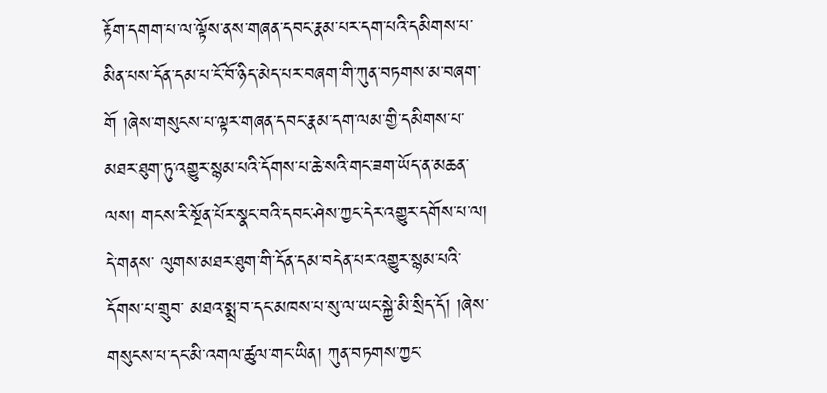རྟོག་དགག་པ་ལ་ལྟོས་ནས་གཞན་དབང་རྣམ་པར་དག་པའི་དམིགས་པ་མིན་པས་དོན་དམ་པ་ངོ་བོ་ཉིད་མེད་པར་བཞག་གི་ཀུན་བཏགས་མ་བཞག་གོ །ཞེས་གསུངས་པ་ལྟར་གཞན་དབང་རྣམ་དག་ལམ་གྱི་དམིགས་པ་མཐར་ཐུག་ཏུ་འགྱུར་སྙམ་པའི་དོགས་པ་ཆེ་སའི་གང་ཟག་ཡོད་ན་མཆན་ལས། གངས་རི་སྔོན་པོར་སྣང་བའི་དབང་ཤེས་ཀྱང་དེར་འགྱུར་དགོས་པ་ལ། དེ་གནས་ ལུགས་མཐར་ཐུག་གི་དོན་དམ་བདེན་པར་འགྱུར་སྙམ་པའི་དོགས་པ་གྲུབ་ མཐའ་སྨྲ་བ་དང་མཁས་པ་སུ་ལ་ཡང་སྐྱེ་མི་སྲིད་དོ། །ཞེས་གསུངས་པ་དང་མི་འགལ་ཚུལ་གང་ཡིན། ཀུན་བཏགས་ཀྱང་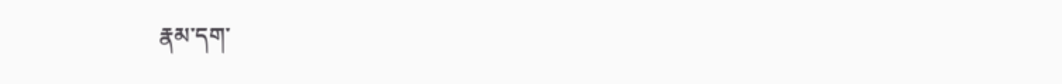རྣམ་དག་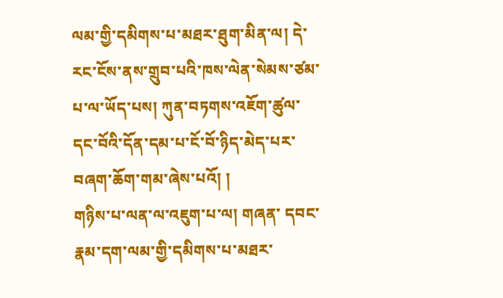ལམ་གྱི་དམིགས་པ་མཐར་ཐུག་མིན་ལ། དེ་རང་ངོས་ནས་གྲུབ་པའི་ཁས་ལེན་སེམས་ཙམ་པ་ལ་ཡོད་པས། ཀུན་བཏགས་འཇོག་ཚུལ་དང་བོའི་དོན་དམ་པ་ངོ་བོ་ཉིད་མེད་པར་བཞག་ཆོག་གམ་ཞེས་པའོ། །
གཉིས་པ་ལན་ལ་འཇུག་པ་ལ། གཞན་ དབང་རྣམ་དག་ལམ་གྱི་དམིགས་པ་མཐར་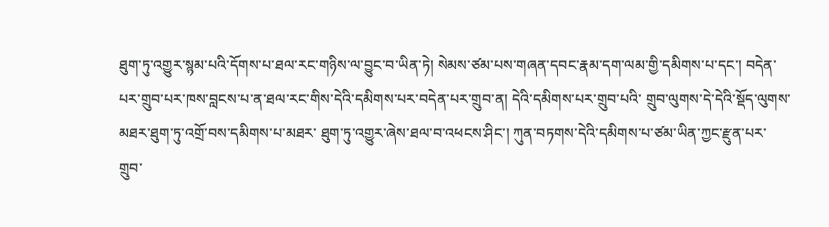ཐུག་ཏུ་འགྱུར་སྙམ་པའི་དོགས་པ་ཐལ་རང་གཉིས་ལ་བྱུང་བ་ཡིན་ཏེ། སེམས་ཙམ་པས་གཞན་དབང་རྣམ་དག་ལམ་གྱི་དམིགས་པ་དང་། བདེན་པར་གྲུབ་པར་ཁས་བླངས་པ་ན་ཐལ་རང་གིས་དེའི་དམིགས་པར་བདེན་པར་གྲུབ་ན། དེའི་དམིགས་པར་གྲུབ་པའི་ གྲུབ་ལུགས་དེ་དེའི་སྡོད་ལུགས་མཐར་ཐུག་ཏུ་འགྲོ་བས་དམིགས་པ་མཐར་ ཐུག་ཏུ་འགྱུར་ཞེས་ཐལ་བ་འཕངས་ཤིང་། ཀུན་བཏགས་དེའི་དམིགས་པ་ཙམ་ཡིན་ཀྱང་རྫུན་པར་གྲུབ་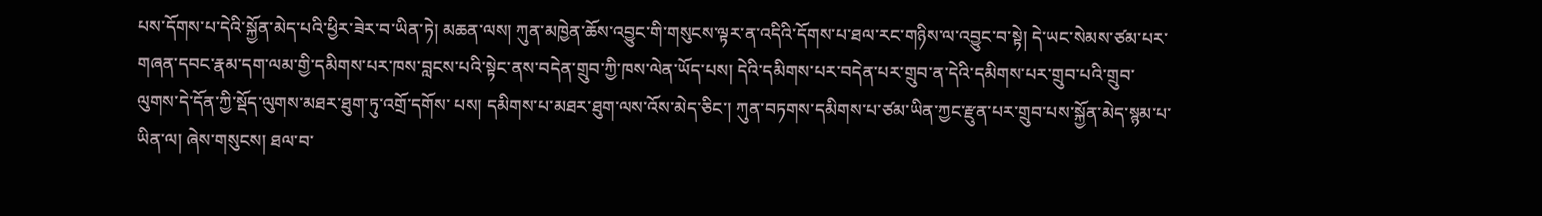པས་དོགས་པ་དེའི་སྐྱོན་མེད་པའི་ཕྱིར་ཟེར་བ་ཡིན་ཏེ། མཆན་ལས། ཀུན་མཁྱེན་ཆོས་འབྱུང་གི་གསུངས་ལྟར་ན་འདིའི་དོགས་པ་ཐལ་རང་གཉིས་ལ་འབྱུང་བ་སྟེ། དེ་ཡང་སེམས་ཙམ་པར་གཞན་དབང་རྣམ་དག་ལམ་གྱི་དམིགས་པར་ཁས་བླངས་པའི་སྟེང་ནས་བདེན་གྲུབ་ཀྱི་ཁས་ལེན་ཡོད་པས། དེའི་དམིགས་པར་བདེན་པར་གྲུབ་ན་དེའི་དམིགས་པར་གྲུབ་པའི་གྲུབ་ལུགས་དེ་དོན་ཀྱི་སྡོད་ལུགས་མཐར་ཐུག་ཏུ་འགྲོ་དགོས་ པས། དམིགས་པ་མཐར་ཐུག་ལས་འོས་མེད་ཅིང་། ཀུན་བཏགས་དམིགས་པ་ཙམ་ཡིན་ཀྱང་རྫུན་པར་གྲུབ་པས་སྐྱོན་མེད་སྙམ་པ་ཡིན་ལ། ཞེས་གསུངས། ཐལ་བ་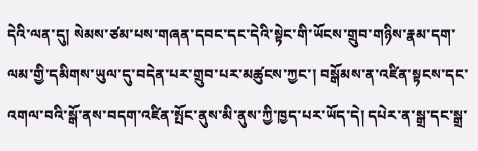དེའི་ལན་དུ། སེམས་ཙམ་པས་གཞན་དབང་དང་དེའི་སྟེང་གི་ཡོངས་གྲུབ་གཉིས་རྣམ་དག་ལམ་གྱི་དམིགས་ཡུལ་དུ་བདེན་པར་གྲུབ་པར་མཚུངས་ཀྱང་། བསྒོམས་ན་འཛིན་སྟངས་དང་འགལ་བའི་སྒོ་ནས་བདག་འཛིན་སྤོང་ནུས་མི་ནུས་ཀྱི་ཁྱད་པར་ཡོད་དེ། དཔེར་ན་སྒྲ་དང་སྒྲ་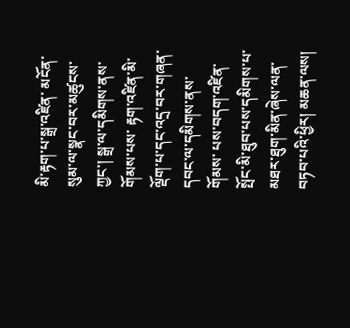མི་རྟག་པ་སྒྲ་འཛིན་ མངོན་སུམ་ལ་སྣང་བར་མཚུངས་ཀྱང་། སྒྲ་ལ་དམིགས་ནས་གོམས་པས་ རྟག་འཛིན་མི་ལྡོག་པ་དང་འདྲ་བར་གཞན་དབང་ལ་དམིགས་ནས་གོམས་ པས་བདག་འཛིན་སྤོང་མི་ཐུབ་པས་དམིགས་པ་མཐར་ཐུག་མིན་ཞེས་ལན་ བཏབ་པའི་ཕྱིར། མཆན་ལས།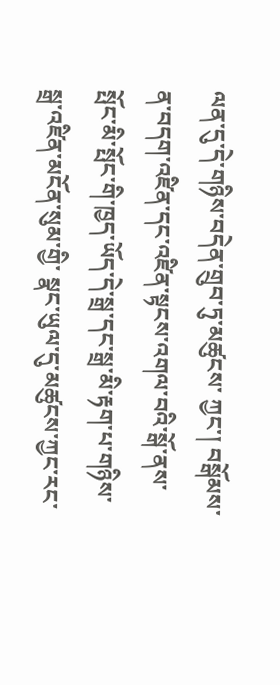ལན་དུ་དེ་གཉིས་བདེན་གྲུབ་ཏུ་མཚུངས་ ཀྱང་། བསྒོམས་ན་བདག་འཛིན་དང་འཛིན་སྟངས་འགལ་བའི་སྒོ་ནས་སྤོང་མི་སྤོང་གི་ཁྱད་ཡོད་དེ་སྒྲ་དང་སྒྲ་མི་རྟག་པ་གཉིས་སྒྲ་འཛིན་མངོན་སུམ་གྱི་ སྣང་ཡུལ་དུ་མཚུངས་ཀྱང་རང་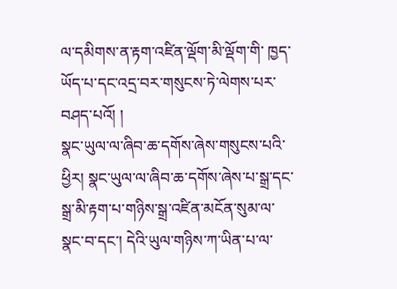ལ་དམིགས་ན་རྟག་འཛིན་ལྡོག་མི་ལྡོག་གི་ ཁྱད་ཡོད་པ་དང་འདྲ་བར་གསུངས་ཏེ་ལེགས་པར་བཤད་པའོ། །
སྣང་ཡུལ་ལ་ཞིབ་ཆ་དགོས་ཞེས་གསུངས་པའི་ཕྱིར། སྣང་ཡུལ་ལ་ཞིབ་ཆ་དགོས་ཞེས་པ་སྒྲ་དང་སྒྲ་མི་རྟག་པ་གཉིས་སྒྲ་འཛིན་མངོན་སུམ་ལ་སྣང་བ་དང་། དེའི་ཡུལ་གཉིས་ཀ་ཡིན་པ་ལ་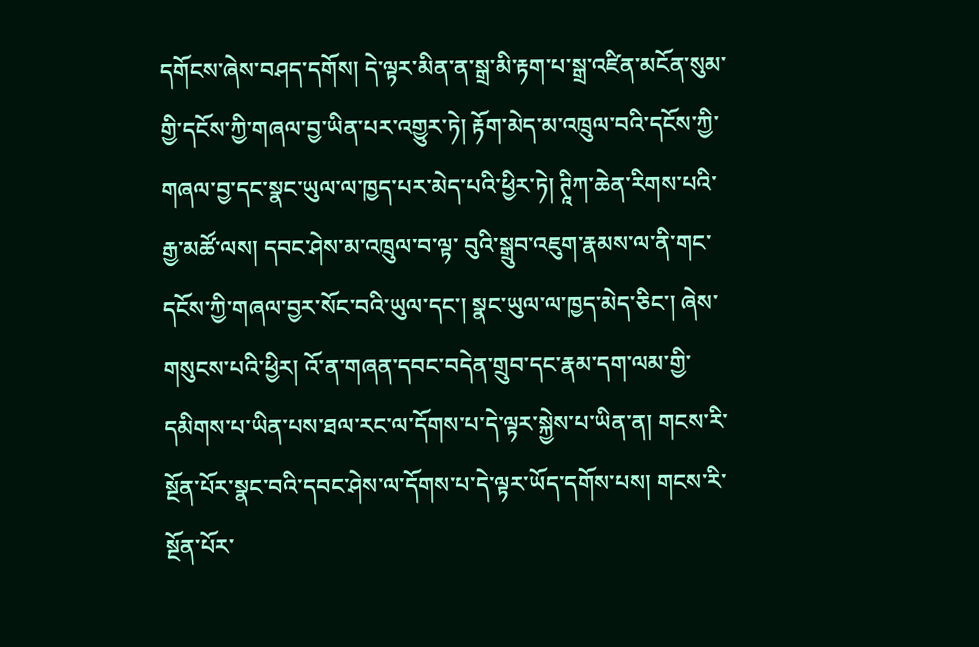དགོངས་ཞེས་བཤད་དགོས། དེ་ལྟར་མིན་ན་སྒྲ་མི་རྟག་པ་སྒྲ་འཛིན་མངོན་སུམ་གྱི་དངོས་ཀྱི་གཞལ་བྱ་ཡིན་པར་འགྱུར་ཏེ། རྟོག་མེད་མ་འཁྲུལ་བའི་དངོས་ཀྱི་གཞལ་བྱ་དང་སྣང་ཡུལ་ལ་ཁྱད་པར་མེད་པའི་ཕྱིར་ཏེ། ཊཱིཀ་ཆེན་རིགས་པའི་རྒྱ་མཚོ་ལས། དབང་ཤེས་མ་འཁྲུལ་བ་ལྟ་ བུའི་སྒྲུབ་འཇུག་རྣམས་ལ་ནི་གང་དངོས་ཀྱི་གཞལ་བྱར་སོང་བའི་ཡུལ་དང་། སྣང་ཡུལ་ལ་ཁྱད་མེད་ཅིང་། ཞེས་གསུངས་པའི་ཕྱིར། འོ་ན་གཞན་དབང་བདེན་གྲུབ་དང་རྣམ་དག་ལམ་གྱི་དམིགས་པ་ཡིན་པས་ཐལ་རང་ལ་དོགས་པ་དེ་ལྟར་སྐྱེས་པ་ཡིན་ན། གངས་རི་སྔོན་པོར་སྣང་བའི་དབང་ཤེས་ལ་དོགས་པ་དེ་ལྟར་ཡོད་དགོས་པས། གངས་རི་སྔོན་པོར་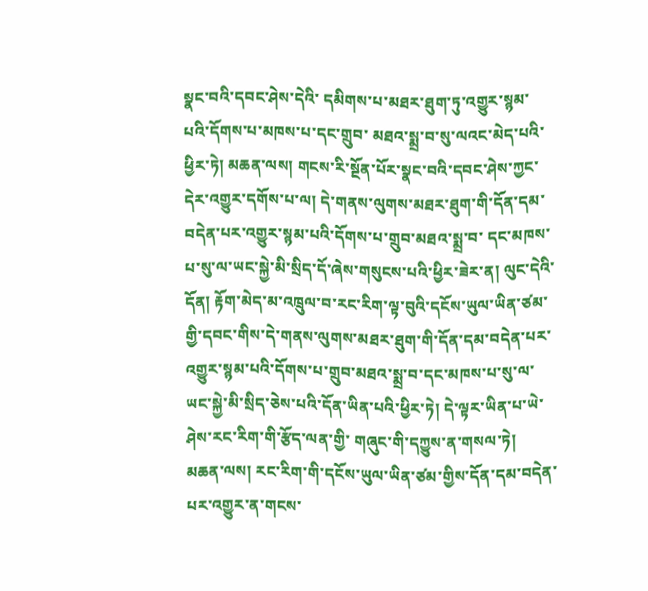སྣང་བའི་དབང་ཤེས་དེའི་ དམིགས་པ་མཐར་ཐུག་ཏུ་འགྱུར་སྙམ་པའི་དོགས་པ་མཁས་པ་དང་གྲུབ་ མཐའ་སྨྲ་བ་སུ་ལའང་མེད་པའི་ཕྱིར་ཏེ། མཆན་ལས། གངས་རི་སྔོན་པོར་སྣང་བའི་དབང་ཤེས་ཀྱང་དེར་འགྱུར་དགོས་པ་ལ། དེ་གནས་ལུགས་མཐར་ཐུག་གི་དོན་དམ་བདེན་པར་འགྱུར་སྙམ་པའི་དོགས་པ་གྲུབ་མཐའ་སྨྲ་བ་ དང་མཁས་པ་སུ་ལ་ཡང་སྐྱེ་མི་སྲིད་དོ་ཞེས་གསུངས་པའི་ཕྱིར་ཟེར་ན། ལུང་དེའི་དོན། རྟོག་མེད་མ་འཁྲུལ་བ་རང་རིག་ལྟ་བུའི་དངོས་ཡུལ་ཡིན་ཙམ་གྱི་དབང་གིས་དེ་གནས་ལུགས་མཐར་ཐུག་གི་དོན་དམ་བདེན་པར་འགྱུར་སྙམ་པའི་དོགས་པ་གྲུབ་མཐའ་སྨྲ་བ་དང་མཁས་པ་སུ་ལ་ཡང་སྐྱེ་མི་སྲིད་ཅེས་པའི་དོན་ཡིན་པའི་ཕྱིར་ཏེ། དེ་ལྟར་ཡིན་པ་ཡེ་ཤེས་རང་རིག་གི་རྩོད་ལན་གྱི་ གཞུང་གི་དཀྱུས་ན་གསལ་ཏེ། མཆན་ལས། རང་རིག་གི་དངོས་ཡུལ་ཡིན་ཙམ་གྱིས་དོན་དམ་བདེན་པར་འགྱུར་ན་གངས་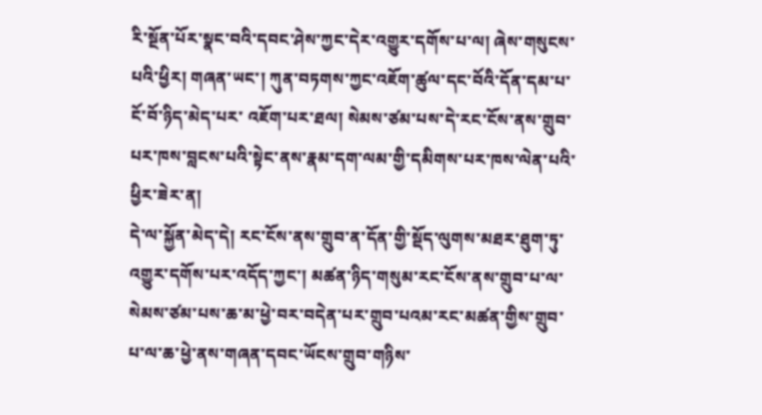རི་སྔོན་པོར་སྣང་བའི་དབང་ཤེས་ཀྱང་དེར་འགྱུར་དགོས་པ་ལ། ཞེས་གསུངས་པའི་ཕྱིར། གཞན་ཡང་། ཀུན་བཏགས་ཀྱང་འཇོག་ཚུལ་དང་བོའི་དོན་དམ་པ་ངོ་བོ་ཉིད་མེད་པར་ འཇོག་པར་ཐལ། སེམས་ཙམ་པས་དེ་རང་ངོས་ནས་གྲུབ་པར་ཁས་བླངས་པའི་སྟེང་ནས་རྣམ་དག་ལམ་གྱི་དམིགས་པར་ཁས་ལེན་པའི་ཕྱིར་ཟེར་ན།
དེ་ལ་སྐྱོན་མེད་དེ། རང་ངོས་ནས་གྲུབ་ན་དོན་གྱི་སྡོད་ལུགས་མཐར་ཐུག་ཏུ་འགྱུར་དགོས་པར་འདོད་ཀྱང་། མཚན་ཉིད་གསུམ་རང་ངོས་ནས་གྲུབ་པ་ལ་སེམས་ཙམ་པས་ཆ་མ་ཕྱེ་བར་བདེན་པར་གྲུབ་པའམ་རང་མཚན་གྱིས་གྲུབ་ པ་ལ་ཆ་ཕྱེ་ནས་གཞན་དབང་ཡོངས་གྲུབ་གཉིས་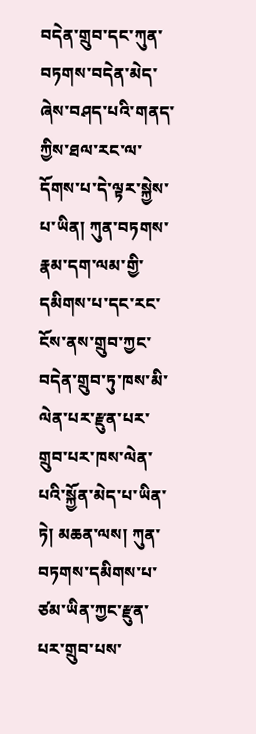བདེན་གྲུབ་དང་ཀུན་བཏགས་བདེན་མེད་ཞེས་བཤད་པའི་གནད་ཀྱིས་ཐལ་རང་ལ་དོགས་པ་དེ་ལྟར་སྐྱེས་ པ་ཡིན། ཀུན་བཏགས་རྣམ་དག་ལམ་གྱི་དམིགས་པ་དང་རང་ངོས་ནས་གྲུབ་ཀྱང་བདེན་གྲུབ་ཏུ་ཁས་མི་ལེན་པར་རྫུན་པར་གྲུབ་པར་ཁས་ལེན་པའི་སྐྱོན་མེད་པ་ཡིན་ཏེ། མཆན་ལས། ཀུན་བཏགས་དམིགས་པ་ཙམ་ཡིན་ཀྱང་རྫུན་པར་གྲུབ་པས་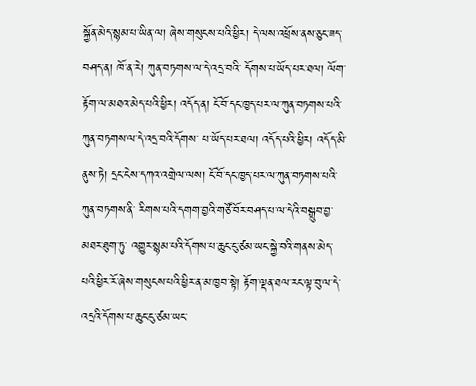སྐྱོན་མེད་སྙམ་པ་ཡིན་ལ། ཞེས་གསུངས་པའི་ཕྱིར། དེ་ལས་འཕྲོས་ནས་ཅུང་ཟད་བཤད་ན། ཁོ་ན་རེ། ཀུན་བཏགས་ལ་དེ་འདྲ་བའི་ དོགས་པ་ཡོད་པར་ཐལ། ལོག་རྟོག་ལ་མཐའ་མེད་པའི་ཕྱིར། འདོད་ན། ངོ་བོ་དང་ཁྱད་པར་ལ་ཀུན་བཏགས་པའི་ཀུན་བཏགས་ལ་དེ་འདྲ་བའི་དོགས་ པ་ཡོད་པར་ཐལ། འདོད་པའི་ཕྱིར། འདོད་མི་ནུས་ཏེ། དྲང་ངེས་དཀའ་འགྲེལ་ལས། ངོ་བོ་དང་ཁྱད་པར་ལ་ཀུན་བཏགས་པའི་ཀུན་བཏགས་ནི་ རིགས་པའི་དགག་བྱའི་གཙོ་བོར་བཤད་པ་ལ་དེའི་བསྒྲུབ་བྱ་མཐར་ཐུག་ཏུ་ འགྱུར་སྙམ་པའི་དོགས་པ་ཆུང་ངུ་ཙམ་ཡང་སྐྱེ་བའི་གནས་མེད་པའི་ཕྱིར་རོ་ཞེས་གསུངས་པའི་ཕྱིར་ན་མ་ཁྱབ་སྟེ། རྟོག་ལྡན་ཐལ་རང་ལྟ་བུ་ལ་དེ་འདྲའི་དོགས་པ་ཆུང་ངུ་ཙམ་ཡང་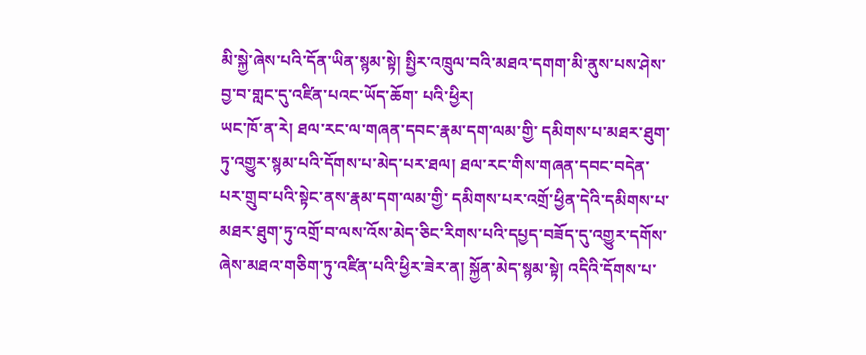མི་སྐྱེ་ཞེས་པའི་དོན་ཡིན་སྙམ་སྟེ། སྤྱིར་འཁྲུལ་བའི་མཐའ་དགག་མི་ནུས་པས་ཤེས་བྱ་བ་གླང་དུ་འཛིན་པའང་ཡོད་ཆོག་ པའི་ཕྱིར།
ཡང་ཁོ་ན་རེ། ཐལ་རང་ལ་གཞན་དབང་རྣམ་དག་ལམ་གྱི་ དམིགས་པ་མཐར་ཐུག་ཏུ་འགྱུར་སྙམ་པའི་དོགས་པ་མེད་པར་ཐལ། ཐལ་རང་གིས་གཞན་དབང་བདེན་པར་གྲུབ་པའི་སྟེང་ནས་རྣམ་དག་ལམ་གྱི་ དམིགས་པར་འགྲོ་ཕྱིན་དེའི་དམིགས་པ་མཐར་ཐུག་ཏུ་འགྲོ་བ་ལས་འོས་མེད་ཅིང་རིགས་པའི་དཔྱད་བཟོད་དུ་འགྱུར་དགོས་ཞེས་མཐའ་གཅིག་ཏུ་འཛིན་པའི་ཕྱིར་ཟེར་ན། སྐྱོན་མེད་སྙམ་སྟེ། འདིའི་དོགས་པ་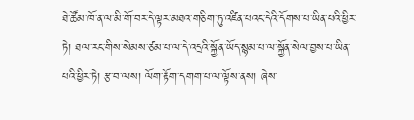ཐེ་ཚོམ་ཁོ་ན་ལ་མི་གོ་བར་དེ་ལྟར་མཐའ་གཅིག་ཏུ་འཛིན་པའང་དེའི་དོགས་པ་ཡིན་པའི་ཕྱིར་ཏེ། ཐལ་རང་གིས་སེམས་ཙམ་པ་ལ་དེ་འདྲའི་སྐྱོན་ཡོད་སྙམ་པ་ལ་སྐྱོན་སེལ་བྱས་པ་ཡིན་པའི་ཕྱིར་ཏེ། རྩ་བ་ལས། ལོག་རྟོག་དགག་པ་ལ་ལྟོས་ནས། ཞེས་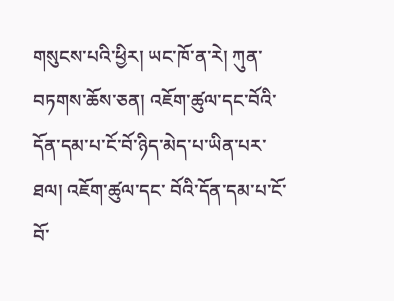གསུངས་པའི་ཕྱིར། ཡང་ཁོ་ན་རེ། ཀུན་བཏགས་ཆོས་ཅན། འཇོག་ཚུལ་དང་བོའི་དོན་དམ་པ་ངོ་བོ་ཉིད་མེད་པ་ཡིན་པར་ཐལ། འཇོག་ཚུལ་དང་ བོའི་དོན་དམ་པ་ངོ་བོ་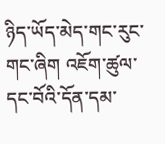ཉིད་ཡོད་མེད་གང་རུང་གང་ཞིག འཇོག་ཚུལ་དང་བོའི་དོན་དམ་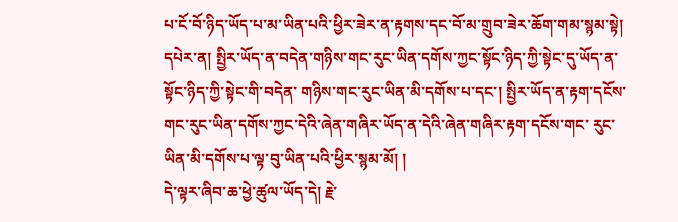པ་ངོ་བོ་ཉིད་ཡོད་པ་མ་ཡིན་པའི་ཕྱིར་ཟེར་ན་རྟགས་དང་བོ་མ་གྲུབ་ཟེར་ཆོག་གམ་སྙམ་སྟེ། དཔེར་ན། སྤྱིར་ཡོད་ན་བདེན་གཉིས་གང་རུང་ཡིན་དགོས་ཀྱང་སྟོང་ཉིད་ཀྱི་སྟེང་དུ་ཡོད་ན་སྟོང་ཉིད་ཀྱི་སྟེང་གི་བདེན་ གཉིས་གང་རུང་ཡིན་མི་དགོས་པ་དང་། སྤྱིར་ཡོད་ན་རྟག་དངོས་གང་རུང་ཡིན་དགོས་ཀྱང་དེའི་ཞེན་གཞིར་ཡོད་ན་དེའི་ཞེན་གཞིར་རྟག་དངོས་གང་ རུང་ཡིན་མི་དགོས་པ་ལྟ་བུ་ཡིན་པའི་ཕྱིར་སྙམ་མོ། །
དེ་ལྟར་ཞིབ་ཆ་ཕྱེ་ཚུལ་ཡོད་དེ། རྗེ་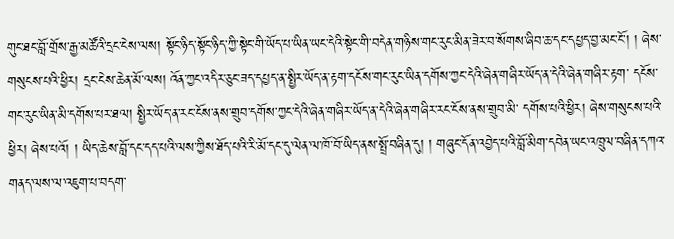གུང་ཐང་བློ་གྲོས་རྒྱ་མཚོའི་དྲང་ངེས་ལས། སྟོང་ཉིད་སྟོང་ཉིད་ཀྱི་སྟེང་གི་ཡོད་པ་ཡིན་ཡང་དེའི་སྟེང་གི་བདེན་གཉིས་གང་རུང་མིན་ཟེར་བ་སོགས་ཞིབ་ཆ་དང་དཔྱད་བྱ་མང་ངོ་། ། ཞེས་གསུངས་པའི་ཕྱིར། དྲང་ངེས་ཆེན་མོ་ལས། འོན་ཀྱང་འདིར་ཅུང་ཟད་དཔྱད་ན་སྤྱིར་ཡོད་ན་རྟག་དངོས་གང་རུང་ཡིན་དགོས་ཀྱང་དེའི་ཞེན་གཞིར་ཡོད་ན་དེའི་ཞེན་གཞིར་རྟག་ དངོས་གང་རུང་ཡིན་མི་དགོས་པར་ཐལ། སྤྱིར་ཡོད་ན་རང་ངོས་ནས་གྲུབ་དགོས་ཀྱང་དེའི་ཞེན་གཞིར་ཡོད་ན་དེའི་ཞེན་གཞིར་རང་ངོས་ནས་གྲུབ་མི་ དགོས་པའི་ཕྱིར། ཞེས་གསུངས་པའི་ཕྱིར། ཞེས་པའོ། ། ཡིད་ཆེས་བློ་དང་དད་པའི་ལས་ཀྱིས་ཐོད་པའི་རི་མོ་དང་དུ་ལེན་ལ་ཁོ་བོ་ཡིད་ནས་སྤྲོ་བཞིན་དུ། ། གཞུང་དོན་འབྱེད་པའི་བློ་མིག་དབེན་ཡང་འཁྲུལ་བཞིན་དཀའ་གནད་ལས་ལ་འཇུག་པ་བདག་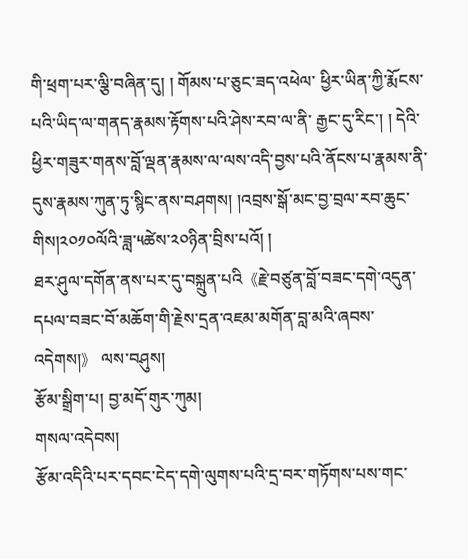གི་ཕྲག་པར་ལྕི་བཞིན་དུ། ། གོམས་པ་ཅུང་ཟད་འཕེལ་ ཕྱིར་ཡིན་ཀྱི་རྨོངས་པའི་ཡིད་ལ་གནད་རྣམས་རྟོགས་པའི་ཤེས་རབ་ལ་ནི་ རྒྱང་དུ་རིང་། ། དེའི་ཕྱིར་གཟུར་གནས་བློ་ལྡན་རྣམས་ལ་ལས་འདི་བྱས་པའི་ནོངས་པ་རྣམས་ནི་དུས་རྣམས་ཀུན་ཏུ་སྙིང་ནས་བཤགས། །འབྲས་སྒོ་མང་བྱ་བྲལ་རབ་ཆུང་གིས།༢༠༡༠ལོའི་ཟླ་༥ཚེས་༢༠ཉིན་བྲིས་པའོ། །
ཐར་ཤུལ་དགོན་ནས་པར་དུ་བསྐྲུན་པའི《རྗེ་བཙུན་བློ་བཟང་དགེ་འདུན་དཔལ་བཟང་བོ་མཆོག་གི་རྗེས་དྲན་འཇམ་མགོན་བླ་མའི་ཞབས་འདེགས།》 ལས་བཤུས།
རྩོམ་སྒྲིག་པ། བྱ་མདོ་གུར་ཀུམ།
གསལ་འདེབས།
རྩོམ་འདིའི་པར་དབང་ངེད་དགེ་ལུགས་པའི་དྲ་བར་གཏོགས་པས་གང་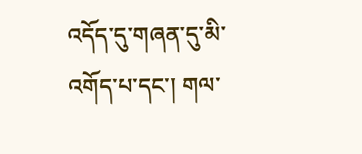འདོད་དུ་གཞན་དུ་མི་འགོད་པ་དང་། གལ་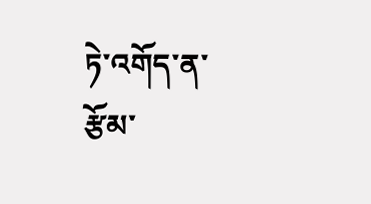ཏེ་འགོད་ན་རྩོམ་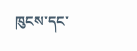ཁུངས་དང་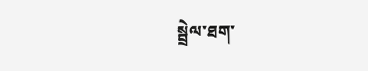སྦྲེལ་ཐག་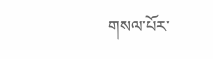གསལ་པོར་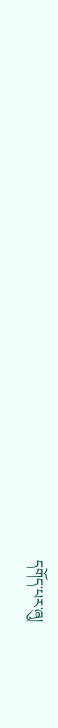དགོད་པར་ཞུ།